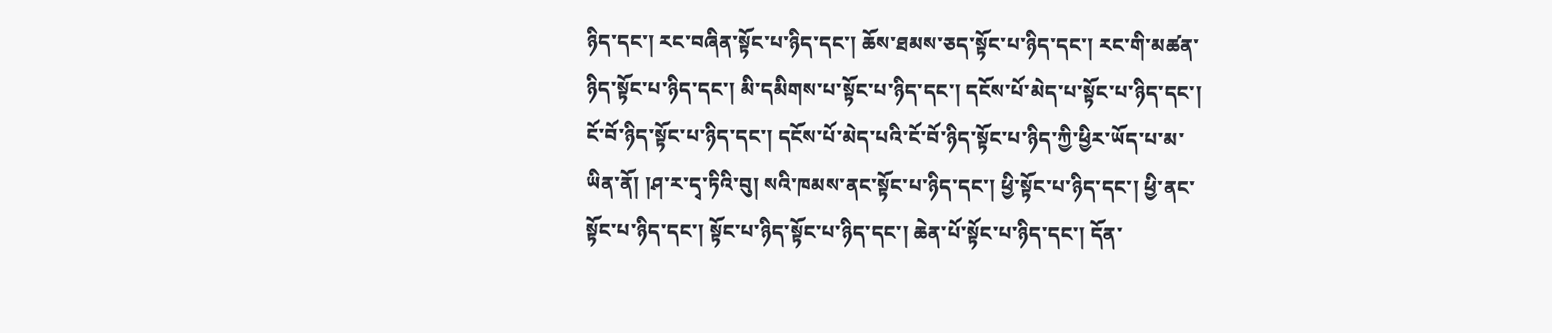ཉིད་དང་། རང་བཞིན་སྟོང་པ་ཉིད་དང་། ཆོས་ཐམས་ཅད་སྟོང་པ་ཉིད་དང་། རང་གི་མཚན་ཉིད་སྟོང་པ་ཉིད་དང་། མི་དམིགས་པ་སྟོང་པ་ཉིད་དང་། དངོས་པོ་མེད་པ་སྟོང་པ་ཉིད་དང་། ངོ་བོ་ཉིད་སྟོང་པ་ཉིད་དང་། དངོས་པོ་མེད་པའི་ངོ་བོ་ཉིད་སྟོང་པ་ཉིད་ཀྱི་ཕྱིར་ཡོད་པ་མ་ཡིན་ནོ། །ཤ་ར་དྭ་ཏིའི་བུ། སའི་ཁམས་ནང་སྟོང་པ་ཉིད་དང་། ཕྱི་སྟོང་པ་ཉིད་དང་། ཕྱི་ནང་སྟོང་པ་ཉིད་དང་། སྟོང་པ་ཉིད་སྟོང་པ་ཉིད་དང་། ཆེན་པོ་སྟོང་པ་ཉིད་དང་། དོན་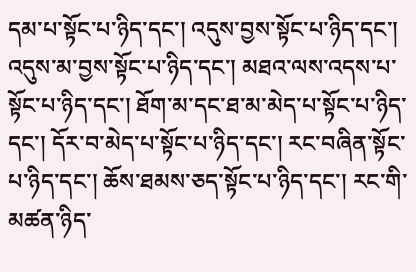དམ་པ་སྟོང་པ་ཉིད་དང་། འདུས་བྱས་སྟོང་པ་ཉིད་དང་། འདུས་མ་བྱས་སྟོང་པ་ཉིད་དང་། མཐའ་ལས་འདས་པ་སྟོང་པ་ཉིད་དང་། ཐོག་མ་དང་ཐ་མ་མེད་པ་སྟོང་པ་ཉིད་དང་། དོར་བ་མེད་པ་སྟོང་པ་ཉིད་དང་། རང་བཞིན་སྟོང་པ་ཉིད་དང་། ཆོས་ཐམས་ཅད་སྟོང་པ་ཉིད་དང་། རང་གི་མཚན་ཉིད་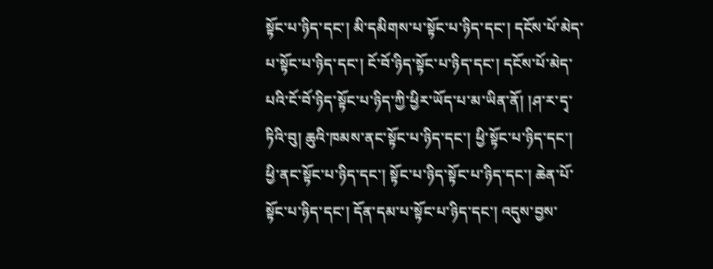སྟོང་པ་ཉིད་དང་། མི་དམིགས་པ་སྟོང་པ་ཉིད་དང་། དངོས་པོ་མེད་པ་སྟོང་པ་ཉིད་དང་། ངོ་བོ་ཉིད་སྟོང་པ་ཉིད་དང་། དངོས་པོ་མེད་པའི་ངོ་བོ་ཉིད་སྟོང་པ་ཉིད་ཀྱི་ཕྱིར་ཡོད་པ་མ་ཡིན་ནོ། །ཤ་ར་དྭ་ཏིའི་བུ། ཆུའི་ཁམས་ནང་སྟོང་པ་ཉིད་དང་། ཕྱི་སྟོང་པ་ཉིད་དང་། ཕྱི་ནང་སྟོང་པ་ཉིད་དང་། སྟོང་པ་ཉིད་སྟོང་པ་ཉིད་དང་། ཆེན་པོ་སྟོང་པ་ཉིད་དང་། དོན་དམ་པ་སྟོང་པ་ཉིད་དང་། འདུས་བྱས་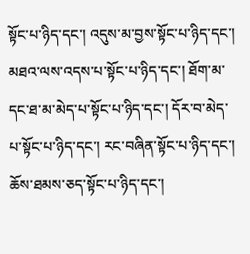སྟོང་པ་ཉིད་དང་། འདུས་མ་བྱས་སྟོང་པ་ཉིད་དང་། མཐའ་ལས་འདས་པ་སྟོང་པ་ཉིད་དང་། ཐོག་མ་དང་ཐ་མ་མེད་པ་སྟོང་པ་ཉིད་དང་། དོར་བ་མེད་པ་སྟོང་པ་ཉིད་དང་། རང་བཞིན་སྟོང་པ་ཉིད་དང་། ཆོས་ཐམས་ཅད་སྟོང་པ་ཉིད་དང་།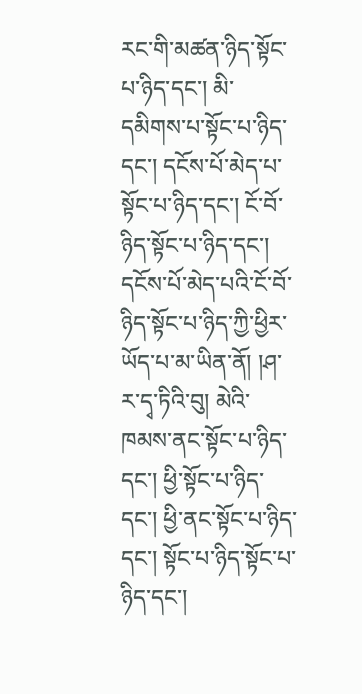རང་གི་མཚན་ཉིད་སྟོང་པ་ཉིད་དང་། མི་དམིགས་པ་སྟོང་པ་ཉིད་དང་། དངོས་པོ་མེད་པ་སྟོང་པ་ཉིད་དང་། ངོ་བོ་ཉིད་སྟོང་པ་ཉིད་དང་། དངོས་པོ་མེད་པའི་ངོ་བོ་ཉིད་སྟོང་པ་ཉིད་ཀྱི་ཕྱིར་ཡོད་པ་མ་ཡིན་ནོ། །ཤ་ར་དྭ་ཏིའི་བུ། མེའི་ཁམས་ནང་སྟོང་པ་ཉིད་དང་། ཕྱི་སྟོང་པ་ཉིད་དང་། ཕྱི་ནང་སྟོང་པ་ཉིད་དང་། སྟོང་པ་ཉིད་སྟོང་པ་ཉིད་དང་།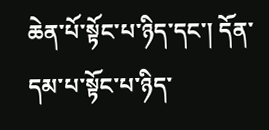ཆེན་པོ་སྟོང་པ་ཉིད་དང་། དོན་དམ་པ་སྟོང་པ་ཉིད་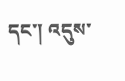དང་། འདུས་